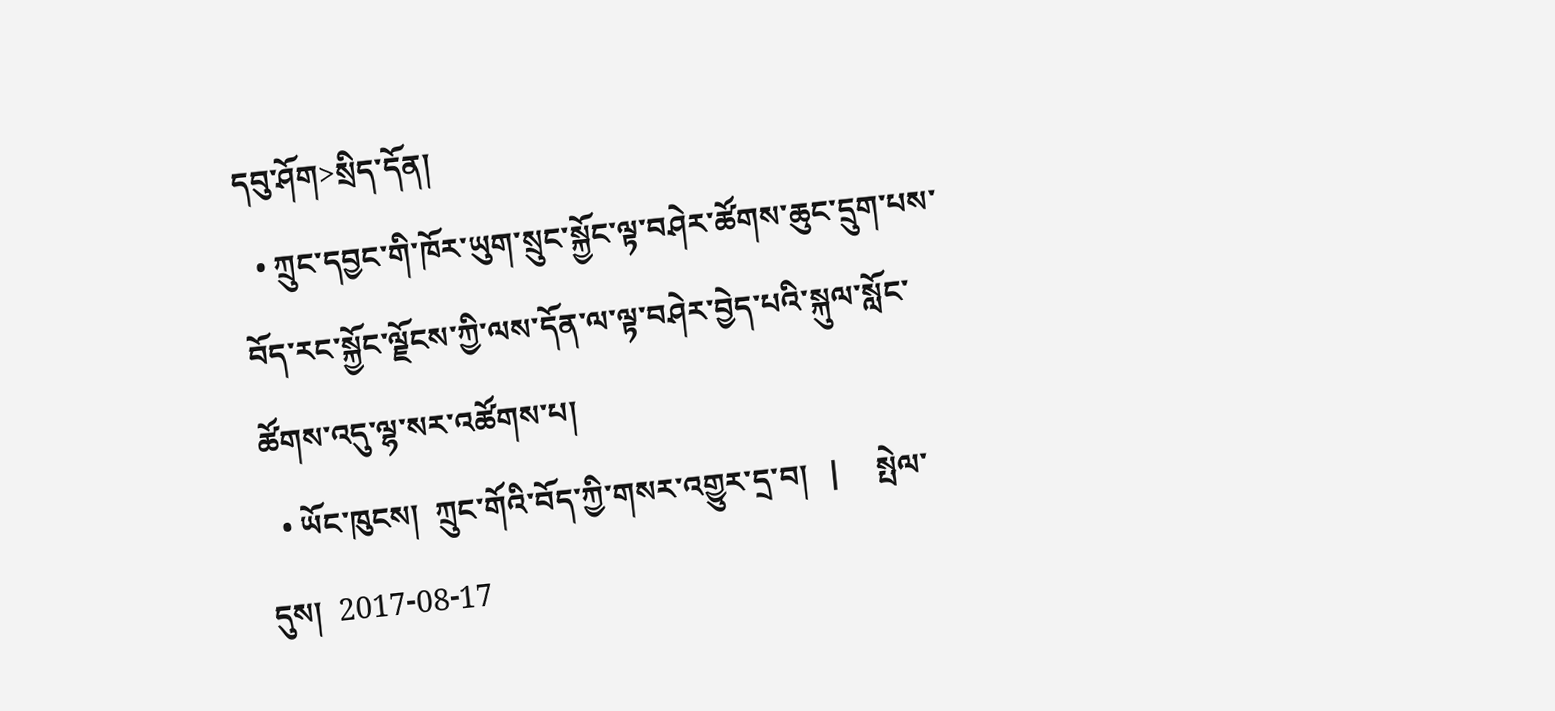དབུ་ཤོག>སྲིད་དོན།
  • ཀྲུང་དབྱང་གི་ཁོར་ཡུག་སྲུང་སྐྱོང་ལྟ་བཤེར་ཚོགས་ཆུང་དྲུག་པས་བོད་རང་སྐྱོང་ལྗོངས་ཀྱི་ལས་དོན་ལ་ལྟ་བཤེར་བྱེད་པའི་སྐུལ་སློང་ཚོགས་འདུ་ལྷ་སར་འཚོགས་པ།
  • ཡོང་ཁུངས།  ཀྲུང་གོའི་བོད་ཀྱི་གསར་འགྱུར་དྲ་བ།   |     སྤེལ་དུས།  2017-08-17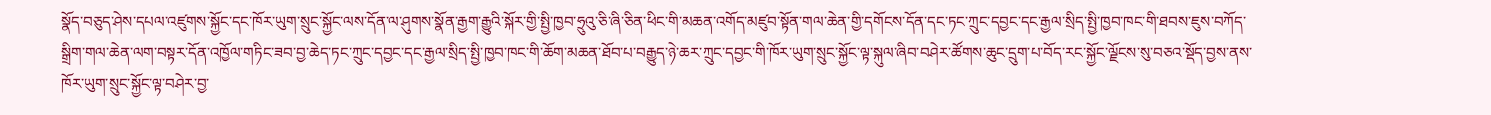སྣོད་བཅུད་ཤེས་དཔལ་འཛུགས་སྐྱོང་དང་ཁོར་ཡུག་སྲུང་སྐྱོང་ལས་དོན་ལ་ཤུགས་སྣོན་རྒྱག་རྒྱུའི་སྐོར་གྱི་སྤྱི་ཁྱབ་ཧྲུའུ་ཅི་ཞི་ཅིན་ཕིང་གི་མཆན་འགོད་མཛུབ་སྟོན་གལ་ཆེན་གྱི་དགོངས་དོན་དང་ཏང་ཀྲུང་དབྱང་དང་རྒྱལ་སྲིད་སྤྱི་ཁྱབ་ཁང་གི་ཐབས་ཇུས་བཀོད་སྒྲིག་གལ་ཆེན་ལག་བསྟར་དོན་འཁྱོལ་གཏིང་ཟབ་བྱ་ཆེད་ཏང་ཀྲུང་དབྱང་དང་རྒྱལ་སྲིད་སྤྱི་ཁྱབ་ཁང་གི་ཆོག་མཆན་ཐོབ་པ་བརྒྱུད་ཉེ་ཆར་ཀྲུང་དབྱང་གི་ཁོར་ཡུག་སྲུང་སྐྱོང་ལྟ་སྐུལ་ཞིབ་བཤེར་ཚོགས་ཆུང་དྲུག་པ་བོད་རང་སྐྱོང་ལྗོངས་སུ་བཅའ་སྡོད་བྱས་ནས་ཁོར་ཡུག་སྲུང་སྐྱོང་ལྟ་བཤེར་བྱ་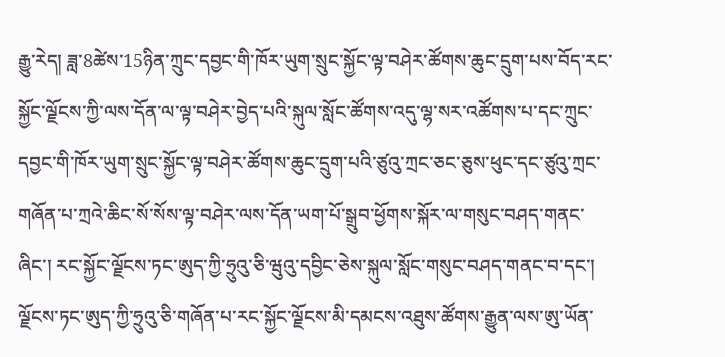རྒྱུ་རེད། ཟླ་8ཚེས་15ཉིན་ཀྲུང་དབྱང་གི་ཁོར་ཡུག་སྲུང་སྐྱོང་ལྟ་བཤེར་ཚོགས་ཆུང་དྲུག་པས་བོད་རང་སྐྱོང་ལྗོངས་ཀྱི་ལས་དོན་ལ་ལྟ་བཤེར་བྱེད་པའི་སྐུལ་སློང་ཚོགས་འདུ་ལྷ་སར་འཚོགས་པ་དང་ཀྲུང་དབྱང་གི་ཁོར་ཡུག་སྲུང་སྐྱོང་ལྟ་བཤེར་ཚོགས་ཆུང་དྲུག་པའི་ཙུའུ་ཀྲང་ཅང་ཅུས་ཕུང་དང་ཙུའུ་ཀྲང་གཞོན་པ་ཀྲའེ་ཆིང་སོ་སོས་ལྟ་བཤེར་ལས་དོན་ཡག་པོ་སྒྲུབ་ཕྱོགས་སྐོར་ལ་གསུང་བཤད་གནང་ཞིང་། རང་སྐྱོང་ལྗོངས་ཏང་ཨུད་ཀྱི་ཧྲུའུ་ཅི་ཝུའུ་དབྱིང་ཅེས་སྐུལ་སློང་གསུང་བཤད་གནང་བ་དང་། ལྗོངས་ཏང་ཨུད་ཀྱི་ཧྲུའུ་ཅི་གཞོན་པ་རང་སྐྱོང་ལྗོངས་མི་དམངས་འཐུས་ཚོགས་རྒྱུན་ལས་ཨུ་ཡོན་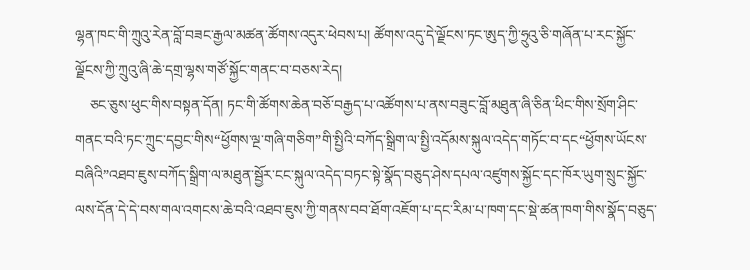ལྷན་ཁང་གི་ཀྲུའུ་རེན་བློ་བཟང་རྒྱལ་མཚན་ཚོགས་འདུར་ཕེབས་པ། ཚོགས་འདུ་དེ་ལྗོངས་ཏང་ཨུད་ཀྱི་ཧྲུའུ་ཅི་གཞོན་པ་རང་སྐྱོང་ལྗོངས་ཀྱི་ཀྲུའུ་ཞི་ཆེ་དགྲ་ལྷས་གཙོ་སྐྱོང་གནང་བ་བཅས་རེད།
    ཅང་ཅུས་ཕུང་གིས་བསྟན་དོན། ཏང་གི་ཚོགས་ཆེན་བཅོ་བརྒྱད་པ་འཚོགས་པ་ནས་བཟུང་བློ་མཐུན་ཞི་ཅིན་ཕིང་གིས་སྲོག་ཤིང་གནང་བའི་ཏང་ཀྲུང་དབྱང་གིས“ཕྱོགས་ལྔ་གཞི་གཅིག”གི་སྤྱིའི་བཀོད་སྒྲིག་ལ་སྤྱི་འདོམས་སྐུལ་འདེད་གཏོང་བ་དང“ཕྱོགས་ཡོངས་བཞིའི”འཐབ་ཇུས་བཀོད་སྒྲིག་ལ་མཐུན་སྦྱོར་ངང་སྐུལ་འདེད་བཏང་སྟེ་སྣོད་བཅུད་ཤེས་དཔལ་འཛུགས་སྐྱོང་དང་ཁོར་ཡུག་སྲུང་སྐྱོང་ལས་དོན་དེ་དེ་བས་གལ་འགངས་ཆེ་བའི་འཐབ་ཇུས་ཀྱི་གནས་བབ་ཐོག་འཇོག་པ་དང་རིམ་པ་ཁག་དང་སྡེ་ཚན་ཁག་གིས་སྣོད་བཅུད་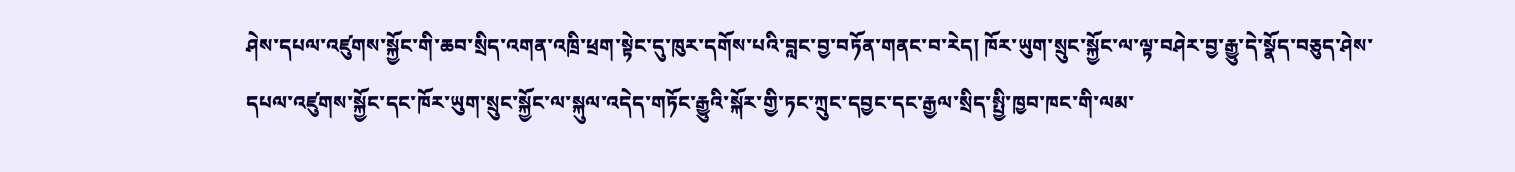ཤེས་དཔལ་འཛུགས་སྐྱོང་གི་ཆབ་སྲིད་འགན་འཁྲི་ཕྲག་སྟེང་དུ་ཁུར་དགོས་པའི་བླང་བྱ་བཏོན་གནང་བ་རེད། ཁོར་ཡུག་སྲུང་སྐྱོང་ལ་ལྟ་བཤེར་བྱ་རྒྱུ་དེ་སྣོད་བཅུད་ཤེས་དཔལ་འཛུགས་སྐྱོང་དང་ཁོར་ཡུག་སྲུང་སྐྱོང་ལ་སྐུལ་འདེད་གཏོང་རྒྱུའི་སྐོར་གྱི་ཏང་ཀྲུང་དབྱང་དང་རྒྱལ་སྲིད་སྤྱི་ཁྱབ་ཁང་གི་ལམ་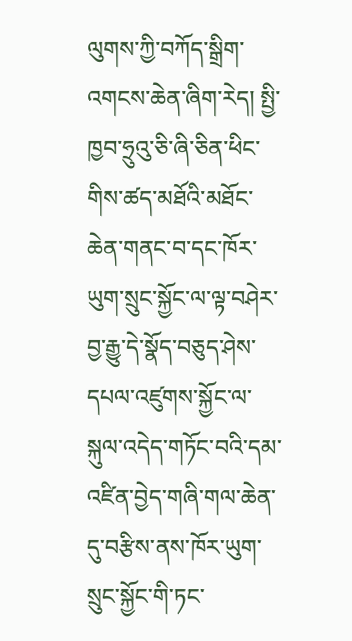ལུགས་ཀྱི་བཀོད་སྒྲིག་འགངས་ཆེན་ཞིག་རེད། སྤྱི་ཁྱབ་ཧྲུའུ་ཅི་ཞི་ཅིན་ཕིང་གིས་ཚད་མཐོའི་མཐོང་ཆེན་གནང་བ་དང་ཁོར་ཡུག་སྲུང་སྐྱོང་ལ་ལྟ་བཤེར་བྱ་རྒྱུ་དེ་སྣོད་བཅུད་ཤེས་དཔལ་འཛུགས་སྐྱོང་ལ་སྐུལ་འདེད་གཏོང་བའི་དམ་འཛིན་བྱེད་གཞི་གལ་ཆེན་དུ་བརྩིས་ནས་ཁོར་ཡུག་སྲུང་སྐྱོང་གི་ཏང་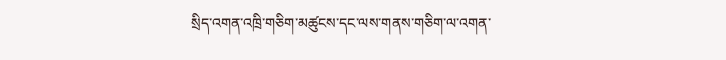སྲིད་འགན་འཁྲི་གཅིག་མཚུངས་དང་ལས་གནས་གཅིག་ལ་འགན་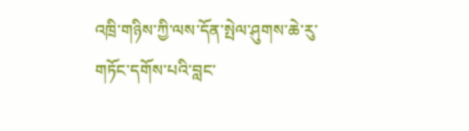འཁྲི་གཉིས་ཀྱི་ལས་དོན་སྤེལ་ཤུགས་ཆེ་རུ་གཏོང་དགོས་པའི་བླང་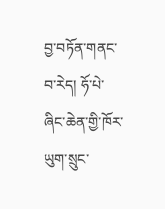བྱ་བཏོན་གནང་བ་རེད། ཧོ་པེ་ཞིང་ཆེན་གྱི་ཁོར་ཡུག་སྲུང་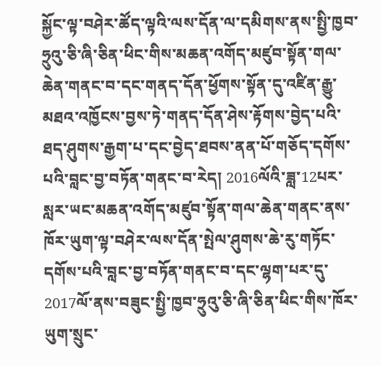སྐྱོང་ལྟ་བཤེར་ཚོད་ལྟའི་ལས་དོན་ལ་དམིགས་ནས་སྤྱི་ཁྱབ་ཧྲུའུ་ཅི་ཞི་ཅིན་ཕིང་གིས་མཆན་འགོད་མཛུབ་སྟོན་གལ་ཆེན་གནང་བ་དང་གནད་དོན་ཕྱོགས་སྟོན་དུ་འཛིན་རྒྱུ་མཐའ་འཁྱོངས་བྱས་ཏེ་གནད་དོན་ཤེས་རྟོགས་བྱེད་པའི་ཐད་ཤུགས་རྒྱག་པ་དང་བྱེད་ཐབས་ནན་པོ་གཅོད་དགོས་པའི་བླང་བྱ་བཏོན་གནང་བ་རེད། 2016ལོའི་ཟླ་12པར་སླར་ཡང་མཆན་འགོད་མཛུབ་སྟོན་གལ་ཆེན་གནང་ནས་ཁོར་ཡུག་ལྟ་བཤེར་ལས་དོན་སྤེལ་ཤུགས་ཆེ་རུ་གཏོང་དགོས་པའི་བླང་བྱ་བཏོན་གནང་བ་དང་ལྷག་པར་དུ་2017ལོ་ནས་བཟུང་སྤྱི་ཁྱབ་ཧྲུའུ་ཅི་ཞི་ཅིན་ཕིང་གིས་ཁོར་ཡུག་སྲུང་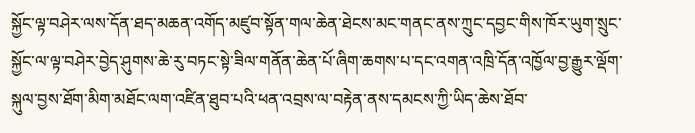སྐྱོང་ལྟ་བཤེར་ལས་དོན་ཐད་མཆན་འགོད་མཛུབ་སྟོན་གལ་ཆེན་ཐེངས་མང་གནང་ནས་ཀྲུང་དབྱང་གིས་ཁོར་ཡུག་སྲུང་སྐྱོང་ལ་ལྟ་བཤེར་བྱེད་ཤུགས་ཆེ་རུ་བཏང་སྟེ་ཟིལ་གནོན་ཆེན་པོ་ཞིག་ཆགས་པ་དང་འགན་འཁྲི་དོན་འཁྱོལ་བྱ་རྒྱུར་ལྡོག་སྐུལ་བྱས་ཐོག་མིག་མཐོང་ལག་འཛིན་ཐུབ་པའི་ཕན་འབྲས་ལ་བརྟེན་ནས་དམངས་ཀྱི་ཡིད་ཆེས་ཐོབ་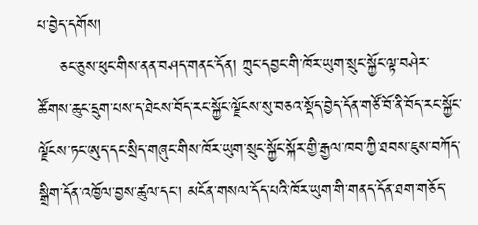པ་བྱེད་དགོས།
    ཅང་ཅུས་ཕུང་གིས་ནན་བཤད་གནང་དོན། ཀྲུང་དབྱང་གི་ཁོར་ཡུག་སྲུང་སྐྱོང་ལྟ་བཤེར་ཚོགས་ཆུང་དྲུག་པས་ད་ཐེངས་བོད་རང་སྐྱོང་ལྗོངས་སུ་བཅའ་སྡོད་བྱེད་དོན་གཙོ་བོ་ནི་བོད་རང་སྐྱོང་ལྗོངས་ཏང་ཨུད་དང་སྲིད་གཞུང་གིས་ཁོར་ཡུག་སྲུང་སྐྱོང་སྐོར་གྱི་རྒྱལ་ཁབ་ཀྱི་ཐབས་ཇུས་བཀོད་སྒྲིག་དོན་འཁྱོལ་བྱས་ཚུལ་དང་། མངོན་གསལ་དོད་པའི་ཁོར་ཡུག་གི་གནད་དོན་ཐག་གཅོད་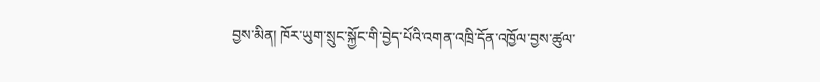བྱས་མིན། ཁོར་ཡུག་སྲུང་སྐྱོང་གི་བྱེད་པོའི་འགན་འཁྲི་དོན་འཁྱོལ་བྱས་ཚུལ་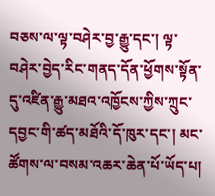བཅས་ལ་ལྟ་བཤེར་བྱ་རྒྱུ་དང་། ལྟ་བཤེར་བྱེད་རིང་གནད་དོན་ཕྱོགས་སྟོན་དུ་འཛིན་རྒྱུ་མཐའ་འཁྱོངས་ཀྱིས་ཀྲུང་དབྱང་གི་ཚད་མཐོའི་དོ་ཁུར་དང་། མང་ཚོགས་ལ་བསམ་འཆར་ཆེན་པོ་ཡོད་པ།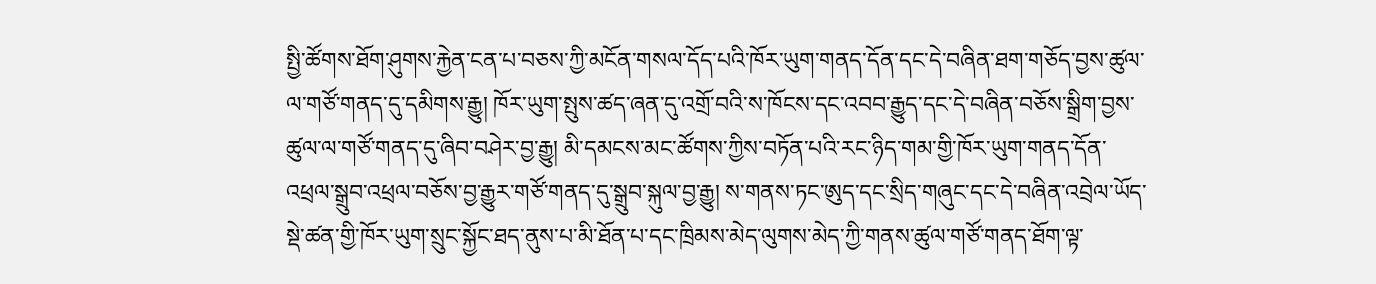སྤྱི་ཚོགས་ཐོག་ཤུགས་རྐྱེན་ངན་པ་བཅས་ཀྱི་མངོན་གསལ་དོད་པའི་ཁོར་ཡུག་གནད་དོན་དང་དེ་བཞིན་ཐག་གཅོད་བྱས་ཚུལ་ལ་གཙོ་གནད་དུ་དམིགས་རྒྱུ། ཁོར་ཡུག་སྤུས་ཚད་ཞན་དུ་འགྲོ་བའི་ས་ཁོངས་དང་འབབ་རྒྱུད་དང་དེ་བཞིན་བཅོས་སྒྲིག་བྱས་ཚུལ་ལ་གཙོ་གནད་དུ་ཞིབ་བཤེར་བྱ་རྒྱུ། མི་དམངས་མང་ཚོགས་ཀྱིས་བཏོན་པའི་རང་ཉིད་གམ་གྱི་ཁོར་ཡུག་གནད་དོན་འཕྲལ་སྒྲུབ་འཕྲལ་བཅོས་བྱ་རྒྱུར་གཙོ་གནད་དུ་སྒྲུབ་སྐུལ་བྱ་རྒྱུ། ས་གནས་ཏང་ཨུད་དང་སྲིད་གཞུང་དང་དེ་བཞིན་འབྲེལ་ཡོད་སྡེ་ཚན་གྱི་ཁོར་ཡུག་སྲུང་སྐྱོང་ཐད་ནུས་པ་མི་ཐོན་པ་དང་ཁྲིམས་མེད་ལུགས་མེད་ཀྱི་གནས་ཚུལ་གཙོ་གནད་ཐོག་ལྟ་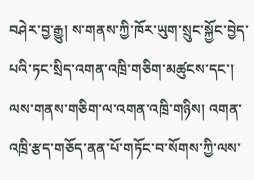བཤེར་བྱ་རྒྱུ། ས་གནས་ཀྱི་ཁོར་ཡུག་སྲུང་སྐྱོང་བྱེད་པའི་ཏང་སྲིད་འགན་འཁྲི་གཅིག་མཚུངས་དང་། ལས་གནས་གཅིག་ལ་འགན་འཁྲི་གཉིས། འགན་འཁྲི་རྩད་གཅོད་ནན་པོ་གཏོང་བ་སོགས་ཀྱི་ལས་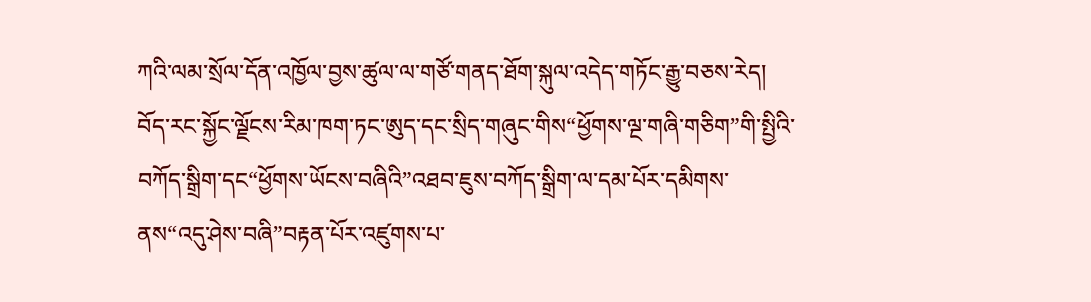ཀའི་ལམ་སྲོལ་དོན་འཁྱོལ་བྱས་ཚུལ་ལ་གཙོ་གནད་ཐོག་སྐུལ་འདེད་གཏོང་རྒྱུ་བཅས་རེད། བོད་རང་སྐྱོང་ལྗོངས་རིམ་ཁག་ཏང་ཨུད་དང་སྲིད་གཞུང་གིས“ཕྱོགས་ལྔ་གཞི་གཅིག”གི་སྤྱིའི་བཀོད་སྒྲིག་དང“ཕྱོགས་ཡོངས་བཞིའི”འཐབ་ཇུས་བཀོད་སྒྲིག་ལ་དམ་པོར་དམིགས་ནས“འདུ་ཤེས་བཞི”བརྟན་པོར་འཛུགས་པ་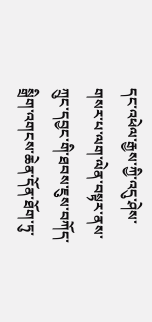དང་འཕེལ་རྒྱས་ཀྱི་འདུ་ཤེས་གསར་པ་ལག་ལེན་བསྟར་ནས་ཀྲུང་དབྱང་གི་ཐབས་ཇུས་བཀོད་སྒྲིག་འགངས་ཆེན་དོན་ཐོག་ཏུ་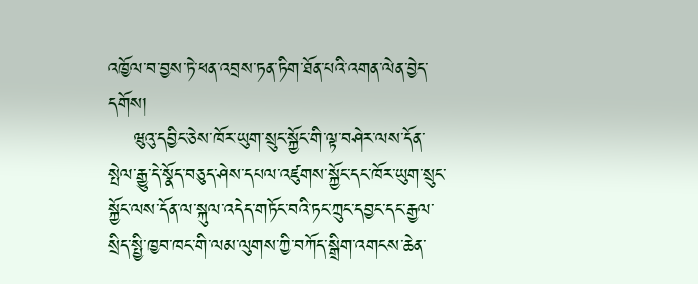འཁྱོལ་བ་བྱས་ཏེ་ཕན་འབྲས་ཏན་ཏིག་ཐོན་པའི་འགན་ལེན་བྱེད་དགོས།
    ཝུའུ་དབྱིང་ཅེས་ཁོར་ཡུག་སྲུང་སྐྱོང་གི་ལྟ་བཤེར་ལས་དོན་སྤེལ་རྒྱུ་དེ་སྣོད་བཅུད་ཤེས་དཔལ་འཛུགས་སྐྱོང་དང་ཁོར་ཡུག་སྲུང་སྐྱོང་ལས་དོན་ལ་སྐུལ་འདེད་གཏོང་བའི་ཏང་ཀྲུང་དབྱང་དང་རྒྱལ་སྲིད་སྤྱི་ཁྱབ་ཁང་གི་ལམ་ལུགས་ཀྱི་བཀོད་སྒྲིག་འགངས་ཆེན་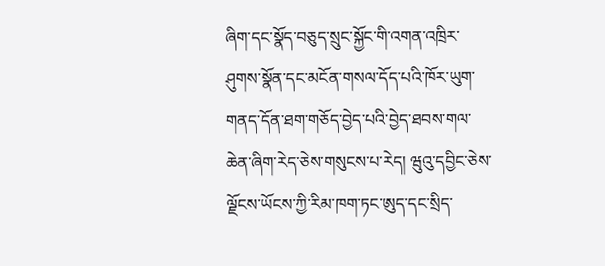ཞིག་དང་སྣོད་བཅུད་སྲུང་སྐྱོང་གི་འགན་འཁྲིར་ཤུགས་སྣོན་དང་མངོན་གསལ་དོད་པའི་ཁོར་ཡུག་གནད་དོན་ཐག་གཅོད་བྱེད་པའི་བྱེད་ཐབས་གལ་ཆེན་ཞིག་རེད་ཅེས་གསུངས་པ་རེད། ཝུའུ་དབྱིང་ཅེས་ལྗོངས་ཡོངས་ཀྱི་རིམ་ཁག་ཏང་ཨུད་དང་སྲིད་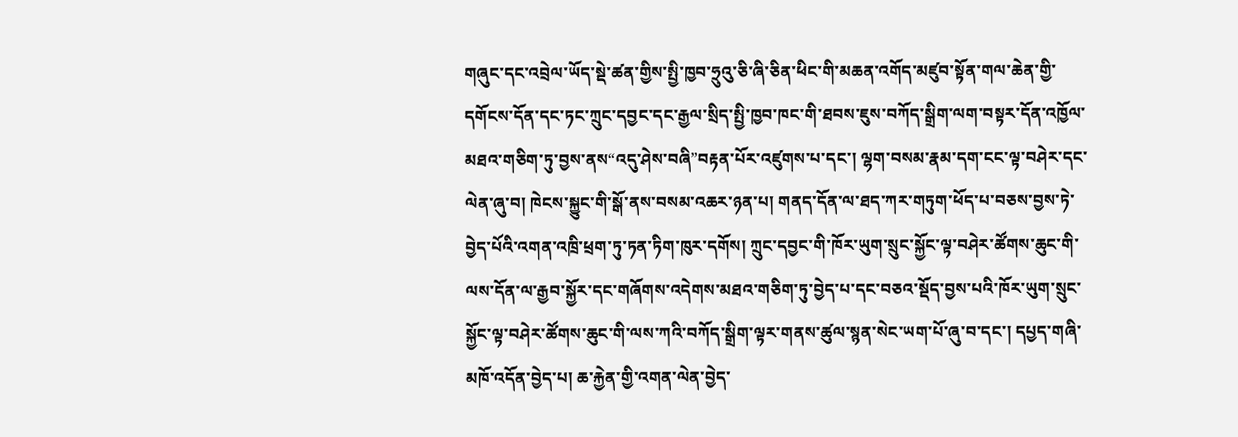གཞུང་དང་འབྲེལ་ཡོད་སྡེ་ཚན་གྱིས་སྤྱི་ཁྱབ་ཧྲུའུ་ཅི་ཞི་ཅིན་ཕིང་གི་མཆན་འགོད་མཛུབ་སྟོན་གལ་ཆེན་གྱི་དགོངས་དོན་དང་ཏང་ཀྲུང་དབྱང་དང་རྒྱལ་སྲིད་སྤྱི་ཁྱབ་ཁང་གི་ཐབས་ཇུས་བཀོད་སྒྲིག་ལག་བསྟར་དོན་འཁྱོལ་མཐའ་གཅིག་ཏུ་བྱས་ནས“འདུ་ཤེས་བཞི”བརྟན་པོར་འཛུགས་པ་དང་། ལྷག་བསམ་རྣམ་དག་ངང་ལྟ་བཤེར་དང་ལེན་ཞུ་བ། ཁེངས་སྐྱུང་གི་སྒོ་ནས་བསམ་འཆར་ཉན་པ། གནད་དོན་ལ་ཐད་ཀར་གཏུག་ཕོད་པ་བཅས་བྱས་ཏེ་བྱེད་པོའི་འགན་འཁྲི་ཕྲག་ཏུ་ཏན་ཏིག་ཁུར་དགོས། ཀྲུང་དབྱང་གི་ཁོར་ཡུག་སྲུང་སྐྱོང་ལྟ་བཤེར་ཚོགས་ཆུང་གི་ལས་དོན་ལ་རྒྱབ་སྐྱོར་དང་གཞོགས་འདེགས་མཐའ་གཅིག་ཏུ་བྱེད་པ་དང་བཅའ་སྡོད་བྱས་པའི་ཁོར་ཡུག་སྲུང་སྐྱོང་ལྟ་བཤེར་ཚོགས་ཆུང་གི་ལས་ཀའི་བཀོད་སྒྲིག་ལྟར་གནས་ཚུལ་སྙན་སེང་ཡག་པོ་ཞུ་བ་དང་། དཔྱད་གཞི་མཁོ་འདོན་བྱེད་པ། ཆ་རྐྱེན་གྱི་འགན་ལེན་བྱེད་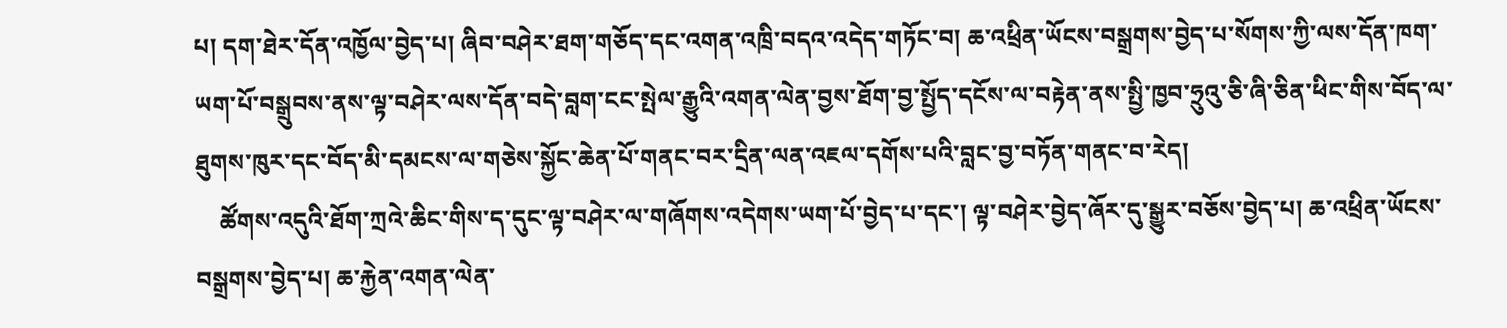པ། དག་ཐེར་དོན་འཁྱོལ་བྱེད་པ། ཞིབ་བཤེར་ཐག་གཅོད་དང་འགན་འཁྲི་བདའ་འདེད་གཏོང་བ། ཆ་འཕྲིན་ཡོངས་བསྒྲགས་བྱེད་པ་སོགས་ཀྱི་ལས་དོན་ཁག་ཡག་པོ་བསྒྲུབས་ནས་ལྟ་བཤེར་ལས་དོན་བདེ་བླག་ངང་སྤེལ་རྒྱུའི་འགན་ལེན་བྱས་ཐོག་བྱ་སྤྱོད་དངོས་ལ་བརྟེན་ནས་སྤྱི་ཁྱབ་ཧྲུའུ་ཅི་ཞི་ཅིན་ཕིང་གིས་བོད་ལ་ཐུགས་ཁུར་དང་བོད་མི་དམངས་ལ་གཅེས་སྐྱོང་ཆེན་པོ་གནང་བར་དྲིན་ལན་འཇལ་དགོས་པའི་བླང་བྱ་བཏོན་གནང་བ་རེད།
    ཚོགས་འདུའི་ཐོག་ཀྲའེ་ཆིང་གིས་ད་དུང་ལྟ་བཤེར་ལ་གཞོགས་འདེགས་ཡག་པོ་བྱེད་པ་དང་། ལྟ་བཤེར་བྱེད་ཞོར་དུ་སྒྱུར་བཅོས་བྱེད་པ། ཆ་འཕྲིན་ཡོངས་བསྒྲགས་བྱེད་པ། ཆ་རྐྱེན་འགན་ལེན་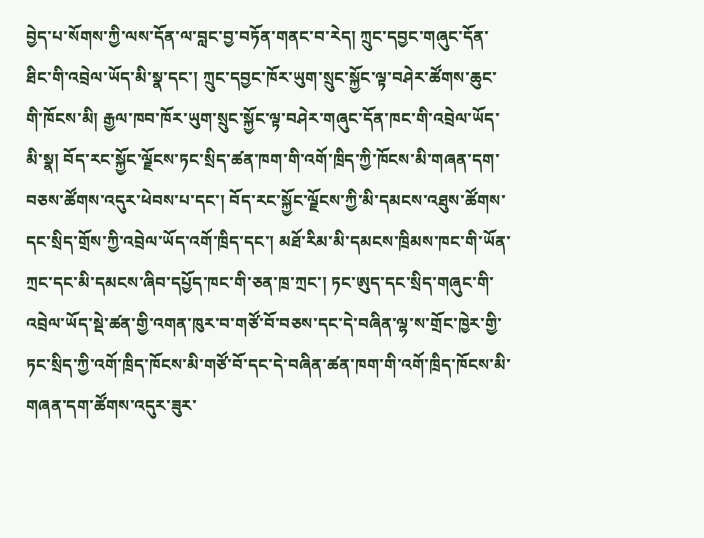བྱེད་པ་སོགས་ཀྱི་ལས་དོན་ལ་བླང་བྱ་བཏོན་གནང་བ་རེད། ཀྲུང་དབྱང་གཞུང་དོན་ཐིང་གི་འབྲེལ་ཡོད་མི་སྣ་དང་། ཀྲུང་དབྱང་ཁོར་ཡུག་སྲུང་སྐྱོང་ལྟ་བཤེར་ཚོགས་ཆུང་གི་ཁོངས་མི། རྒྱལ་ཁབ་ཁོར་ཡུག་སྲུང་སྐྱོང་ལྟ་བཤེར་གཞུང་དོན་ཁང་གི་འབྲེལ་ཡོད་མི་སྣ། བོད་རང་སྐྱོང་ལྗོངས་ཏང་སྲིད་ཚན་ཁག་གི་འགོ་ཁྲིད་ཀྱི་ཁོངས་མི་གཞན་དག་བཅས་ཚོགས་འདུར་ཕེབས་པ་དང་། བོད་རང་སྐྱོང་ལྗོངས་ཀྱི་མི་དམངས་འཐུས་ཚོགས་དང་སྲིད་གྲོས་ཀྱི་འབྲེལ་ཡོད་འགོ་ཁྲིད་དང་། མཐོ་རིམ་མི་དམངས་ཁྲིམས་ཁང་གི་ཡོན་ཀྲང་དང་མི་དམངས་ཞིབ་དཔྱོད་ཁང་གི་ཅན་ཁྲ་ཀྲང་། ཏང་ཨུད་དང་སྲིད་གཞུང་གི་འབྲེལ་ཡོད་སྡེ་ཚན་གྱི་འགན་ཁུར་བ་གཙོ་བོ་བཅས་དང་དེ་བཞིན་ལྷ་ས་གྲོང་ཁྱེར་གྱི་ཏང་སྲིད་ཀྱི་འགོ་ཁྲིད་ཁོངས་མི་གཙོ་བོ་དང་དེ་བཞིན་ཚན་ཁག་གི་འགོ་ཁྲིད་ཁོངས་མི་གཞན་དག་ཚོགས་འདུར་ཟུར་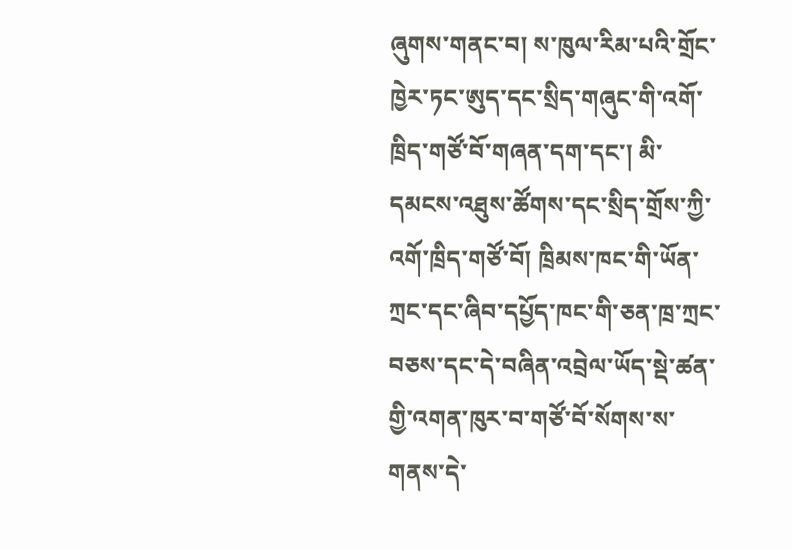ཞུགས་གནང་བ། ས་ཁུལ་རིམ་པའི་གྲོང་ཁྱེར་ཏང་ཨུད་དང་སྲིད་གཞུང་གི་འགོ་ཁྲིད་གཙོ་བོ་གཞན་དག་དང་། མི་དམངས་འཐུས་ཚོགས་དང་སྲིད་གྲོས་ཀྱི་འགོ་ཁྲིད་གཙོ་བོ། ཁྲིམས་ཁང་གི་ཡོན་ཀྲང་དང་ཞིབ་དཔྱོད་ཁང་གི་ཅན་ཁྲ་ཀྲང་བཅས་དང་དེ་བཞིན་འབྲེལ་ཡོད་སྡེ་ཚན་གྱི་འགན་ཁུར་བ་གཙོ་བོ་སོགས་ས་གནས་དེ་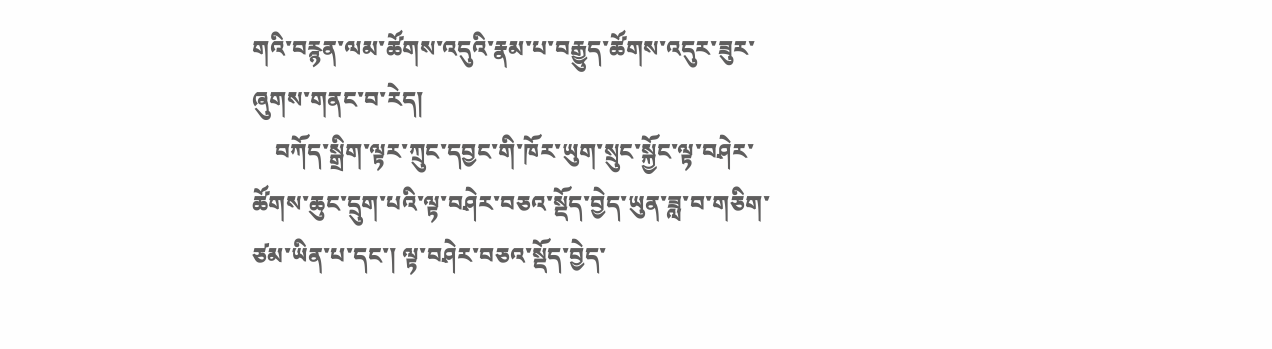གའི་བརྙན་ལམ་ཚོགས་འདུའི་རྣམ་པ་བརྒྱུད་ཚོགས་འདུར་ཟུར་ཞུགས་གནང་བ་རེད།
    བཀོད་སྒྲིག་ལྟར་ཀྲུང་དབྱང་གི་ཁོར་ཡུག་སྲུང་སྐྱོང་ལྟ་བཤེར་ཚོགས་ཆུང་དྲུག་པའི་ལྟ་བཤེར་བཅའ་སྡོད་བྱེད་ཡུན་ཟླ་བ་གཅིག་ཙམ་ཡིན་པ་དང་། ལྟ་བཤེར་བཅའ་སྡོད་བྱེད་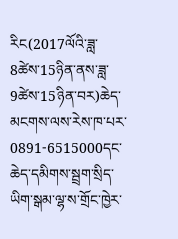རིང(2017ལོའི་ཟླ་8ཚེས་15ཉིན་ནས་ཟླ་9ཚེས་15ཉིན་བར)ཆེད་མངགས་ལས་རེས་ཁ་པར་0891-6515000དང་ཆེད་དམིགས་སྦྲག་སྲིད་ཡིག་སྒམ་ལྷ་ས་གྲོང་ཁྱེར་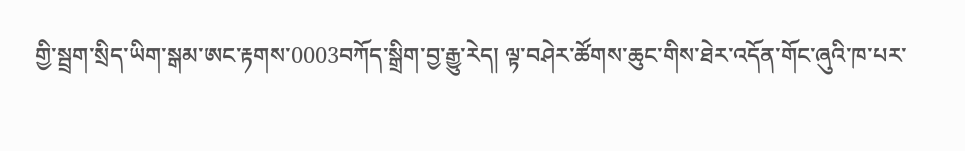གྱི་སྦྲག་སྲིད་ཡིག་སྒམ་ཨང་རྟགས་0003བཀོད་སྒྲིག་བྱ་རྒྱུ་རེད། ལྟ་བཤེར་ཚོགས་ཆུང་གིས་ཐེར་འདོན་གོང་ཞུའི་ཁ་པར་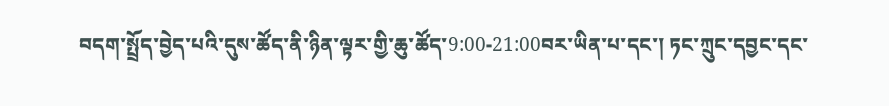བདག་སྤྲོད་བྱེད་པའི་དུས་ཚོད་ནི་ཉིན་ལྟར་གྱི་ཆུ་ཚོད་9:00-21:00བར་ཡིན་པ་དང་། ཏང་ཀྲུང་དབྱང་དང་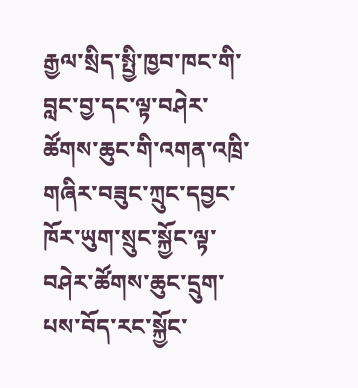རྒྱལ་སྲིད་སྤྱི་ཁྱབ་ཁང་གི་བླང་བྱ་དང་ལྟ་བཤེར་ཚོགས་ཆུང་གི་འགན་འཁྲི་གཞིར་བཟུང་ཀྲུང་དབྱང་ཁོར་ཡུག་སྲུང་སྐྱོང་ལྟ་བཤེར་ཚོགས་ཆུང་དྲུག་པས་བོད་རང་སྐྱོང་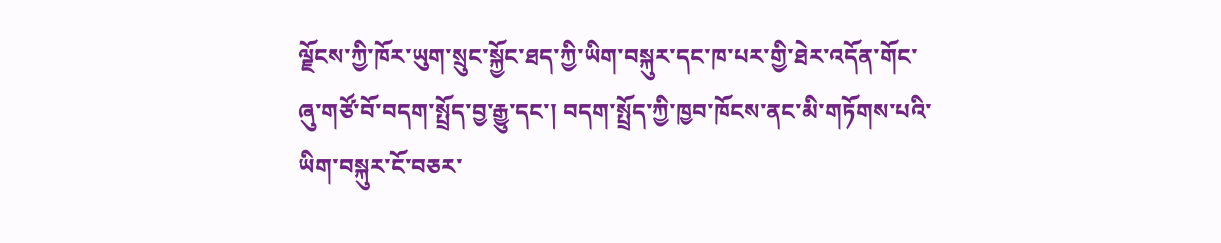ལྗོངས་ཀྱི་ཁོར་ཡུག་སྲུང་སྐྱོང་ཐད་ཀྱི་ཡིག་བསྐུར་དང་ཁ་པར་གྱི་ཐེར་འདོན་གོང་ཞུ་གཙོ་བོ་བདག་སྤྲོད་བྱ་རྒྱུ་དང་། བདག་སྤྲོད་ཀྱི་ཁྱབ་ཁོངས་ནང་མི་གཏོགས་པའི་ཡིག་བསྐུར་ངོ་བཅར་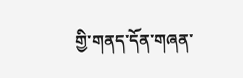གྱི་གནད་དོན་གཞན་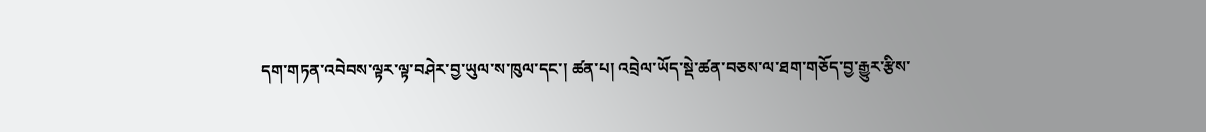དག་གཏན་འབེབས་ལྟར་ལྟ་བཤེར་བྱ་ཡུལ་ས་ཁུལ་དང་། ཚན་པ། འབྲེལ་ཡོད་སྡེ་ཚན་བཅས་ལ་ཐག་གཅོད་བྱ་རྒྱུར་རྩིས་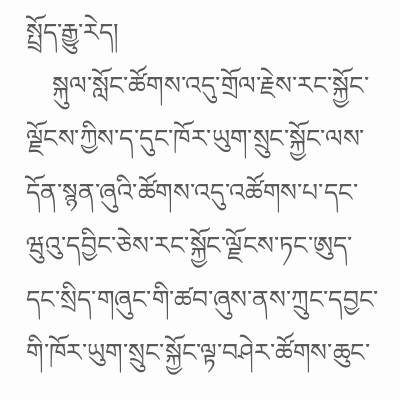སྤྲོད་རྒྱུ་རེད།
    སྐུལ་སློང་ཚོགས་འདུ་གྲོལ་རྗེས་རང་སྐྱོང་ལྗོངས་ཀྱིས་ད་དུང་ཁོར་ཡུག་སྲུང་སྐྱོང་ལས་དོན་སྙན་ཞུའི་ཚོགས་འདུ་འཚོགས་པ་དང་ཝུའུ་དབྱིང་ཅེས་རང་སྐྱོང་ལྗོངས་ཏང་ཨུད་དང་སྲིད་གཞུང་གི་ཚབ་ཞུས་ནས་ཀྲུང་དབྱང་གི་ཁོར་ཡུག་སྲུང་སྐྱོང་ལྟ་བཤེར་ཚོགས་ཆུང་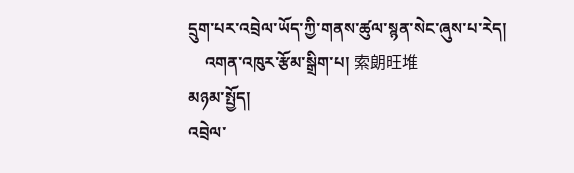དྲུག་པར་འབྲེལ་ཡོད་ཀྱི་གནས་ཚུལ་སྙན་སེང་ཞུས་པ་རེད།
    འགན་འཁུར་རྩོམ་སྒྲིག་པ། 索朗旺堆
མཉམ་སྤྱོད།
འབྲེལ་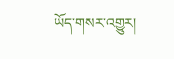ཡོད་གསར་འགྱུར།